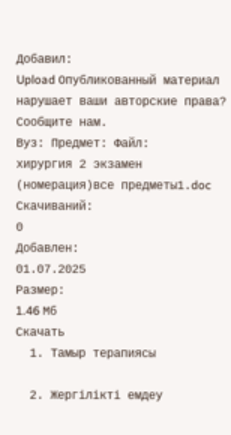Добавил:
Upload Опубликованный материал нарушает ваши авторские права? Сообщите нам.
Вуз: Предмет: Файл:
хирургия 2 экзамен (номерация)все предметы1.doc
Скачиваний:
0
Добавлен:
01.07.2025
Размер:
1.46 Mб
Скачать
  1. Тамыр терапиясы

  2. Жергілікті емдеу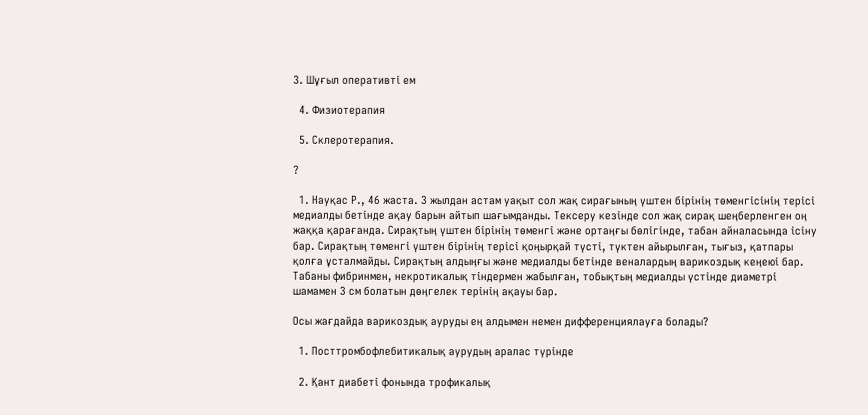3. Шұғыл оперативті ем

  4. Физиотерапия

  5. Склеротерапия.

?

  1. Науқас Р., 46 жаста. 3 жылдан астам уақыт сол жақ сирағының үштен бірінің төменгісінің терісі медиалды бетінде ақау барын айтып шағымданды. Тексеру кезінде сол жақ сирақ шеңберленген оң жаққа қарағанда. Сирақтың үштен бірінің төменгі және ортаңғы бөлігінде, табан айналасында ісіну бар. Сирақтың төменгі үштен бірінің терісі қоңырқай түсті, түктен айырылған, тығыз, қатпары қолға ұсталмайды. Сирақтың алдыңғы және медиалды бетінде веналардың варикоздық кеңеюі бар. Табаны фибринмен, некротикалық тіндермен жабылған, тобықтың медиалды үстінде диаметрі шамамен 3 см болатын дөңгелек терінің ақауы бар.

Осы жағдайда варикоздық ауруды ең алдымен немен дифференциялауға болады?

  1. Посттромбофлебитикалық аурудың аралас түрінде

  2. Қант диабеті фонында трофикалық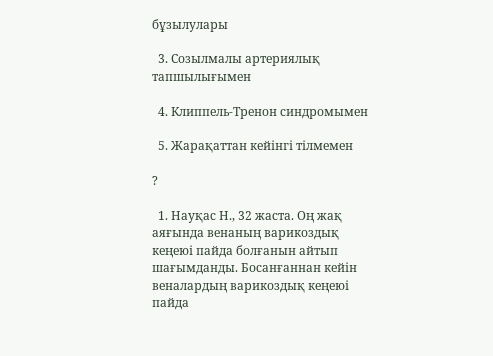бұзылулары

  3. Созылмалы артериялық тапшылығымен

  4. Клиппель-Тренон синдромымен

  5. Жарақаттан кейінгі тілмемен

?

  1. Науқас Н., 32 жаста. Оң жақ аяғында венаның варикоздық кеңеюі пайда болғанын айтып шағымданды. Босанғаннан кейін веналардың варикоздық кеңеюі пайда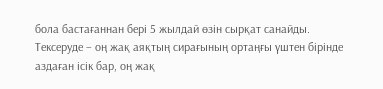бола бастағаннан бері 5 жылдай өзін сырқат санайды. Тексеруде – оң жақ аяқтың сирағының ортаңғы үштен бірінде аздаған ісік бар, оң жақ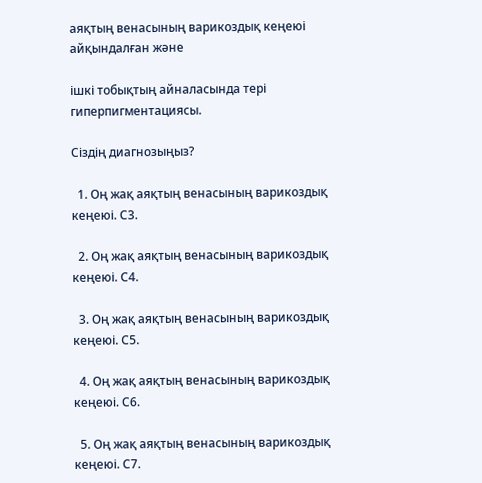аяқтың венасының варикоздық кеңеюі айқындалған және

ішкі тобықтың айналасында тері гиперпигментациясы.

Сіздің диагнозыңыз?

  1. Оң жақ аяқтың венасының варикоздық кеңеюі. С3.

  2. Оң жақ аяқтың венасының варикоздық кеңеюі. С4.

  3. Оң жақ аяқтың венасының варикоздық кеңеюі. С5.

  4. Оң жақ аяқтың венасының варикоздық кеңеюі. С6.

  5. Оң жақ аяқтың венасының варикоздық кеңеюі. С7.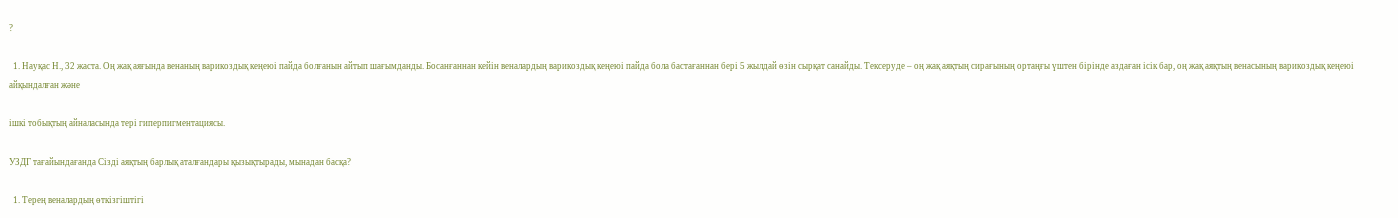?

  1. Науқас Н., 32 жаста. Оң жақ аяғында венаның варикоздық кеңеюі пайда болғанын айтып шағымданды. Босанғаннан кейін веналардың варикоздық кеңеюі пайда бола бастағаннан бері 5 жылдай өзін сырқат санайды. Тексеруде – оң жақ аяқтың сирағының ортаңғы үштен бірінде аздаған ісік бар, оң жақ аяқтың венасының варикоздық кеңеюі айқындалған және

ішкі тобықтың айналасында тері гиперпигментациясы.

УЗДГ тағайындағанда Сізді аяқтың барлық аталғандары қызықтырады, мынадан басқа?

  1. Терең веналардың өткізгіштігі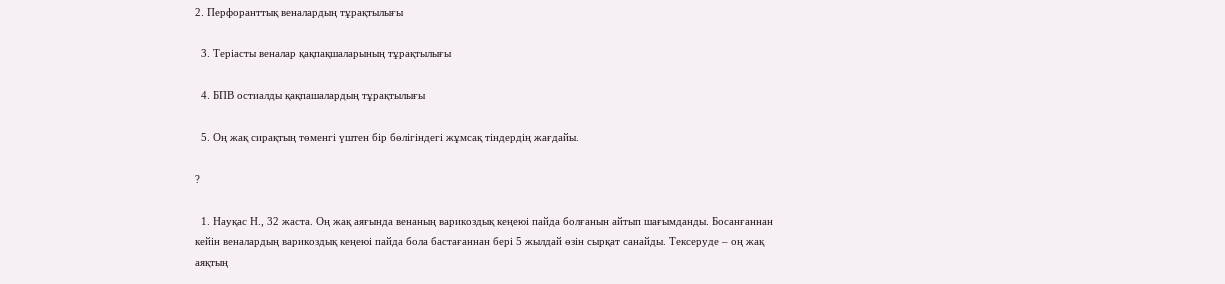2. Перфоранттық веналардың тұрақтылығы

  3. Теріасты веналар қақпақшаларының тұрақтылығы

  4. БПВ остиалды қақпашалардың тұрақтылығы

  5. Оң жақ сирақтың төменгі үштен бір бөлігіндегі жұмсақ тіндердің жағдайы.

?

  1. Науқас Н., 32 жаста. Оң жақ аяғында венаның варикоздық кеңеюі пайда болғанын айтып шағымданды. Босанғаннан кейін веналардың варикоздық кеңеюі пайда бола бастағаннан бері 5 жылдай өзін сырқат санайды. Тексеруде – оң жақ аяқтың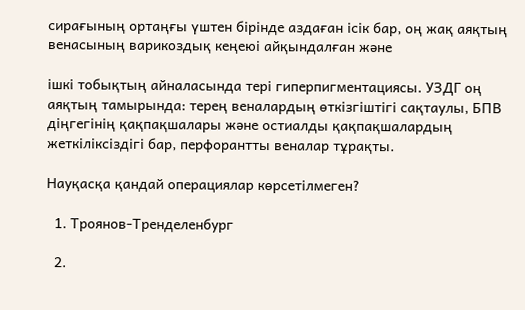сирағының ортаңғы үштен бірінде аздаған ісік бар, оң жақ аяқтың венасының варикоздық кеңеюі айқындалған және

ішкі тобықтың айналасында тері гиперпигментациясы. УЗДГ оң аяқтың тамырында: терең веналардың өткізгіштігі сақтаулы, БПВ діңгегінің қақпақшалары және остиалды қақпақшалардың жеткіліксіздігі бар, перфорантты веналар тұрақты.

Науқасқа қандай операциялар көрсетілмеген?

  1. Троянов-Тренделенбург

  2.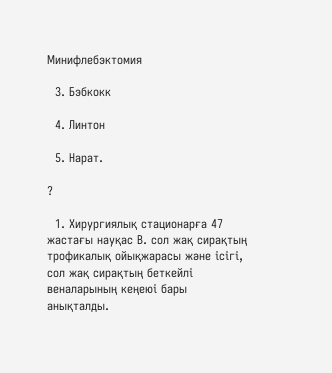Минифлебэктомия

  3. Бэбкокк

  4. Линтон

  5. Нарат.

?

  1. Хирургиялық стационарға 47 жастағы науқас В. сол жақ сирақтың трофикалық ойықжарасы және ісігі, сол жақ сирақтың беткейлі веналарының кеңеюі бары анықталды.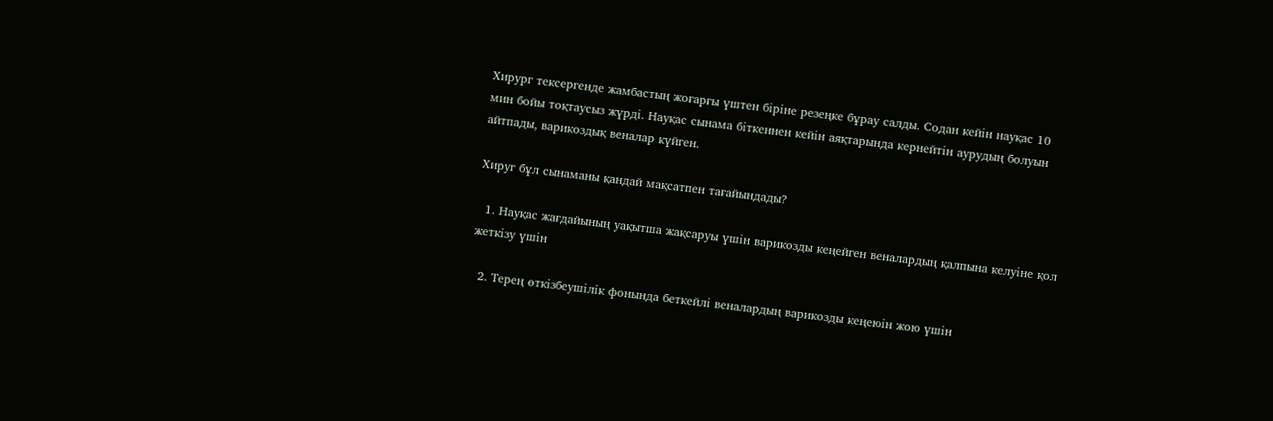Хирург тексергенде жамбастың жоғарғы үштен біріне резеңке бұрау салды. Содан кейін науқас 10 мин бойы тоқтаусыз жүрді. Науқас сынама біткеннен кейін аяқтарында кернейтін аурудың болуын айтпады, варикоздық веналар күйген.

Хируг бұл сынаманы қандай мақсатпен тағайындады?

  1. Науқас жағдайының уақытша жақсаруы үшін варикозды кеңейген веналардың қалпына келуіне қол жеткізу үшін

  2. Терең өткізбеушілік фонында беткейлі веналардың варикозды кеңеюін жою үшін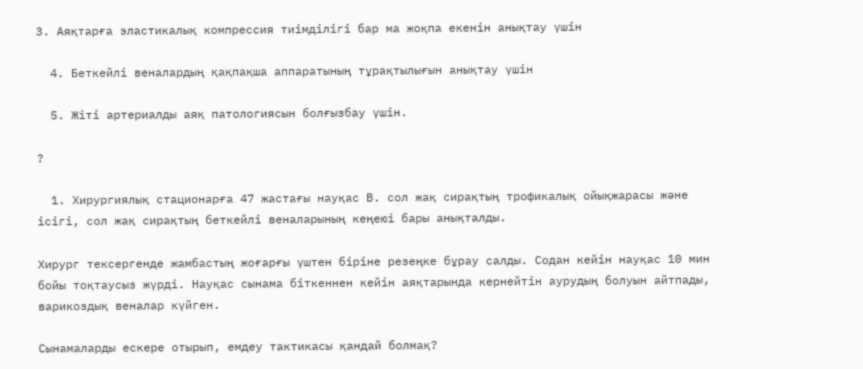3. Аяқтарға эластикалық компрессия тиімділігі бар ма жоқпа екенін анықтау үшін

  4. Беткейлі веналардың қақпақша аппаратының тұрақтылығын анықтау үшін

  5. Жіті артериалды аяқ патологиясын болғызбау үшін.

?

  1. Хирургиялық стационарға 47 жастағы науқас В. сол жақ сирақтың трофикалық ойықжарасы және ісігі, сол жақ сирақтың беткейлі веналарының кеңеюі бары анықталды.

Хирург тексергенде жамбастың жоғарғы үштен біріне резеңке бұрау салды. Содан кейін науқас 10 мин бойы тоқтаусыз жүрді. Науқас сынама біткеннен кейін аяқтарында кернейтін аурудың болуын айтпады, варикоздық веналар күйген.

Сынамаларды ескере отырып, емдеу тактикасы қандай болмақ?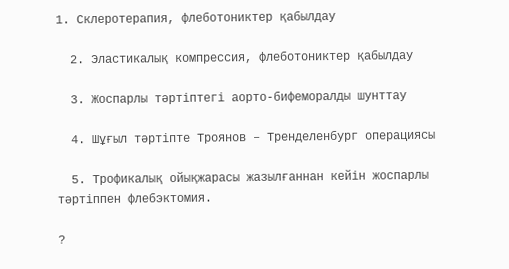1. Склеротерапия, флеботониктер қабылдау

  2. Эластикалық компрессия, флеботониктер қабылдау

  3. Жоспарлы тәртіптегі аорто-бифеморалды шунттау

  4. Шұғыл тәртіпте Троянов – Тренделенбург операциясы

  5. Трофикалық ойықжарасы жазылғаннан кейін жоспарлы тәртіппен флебэктомия.

?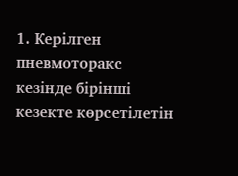1. Керілген пневмоторакс кезінде бірінші кезекте көрсетілетін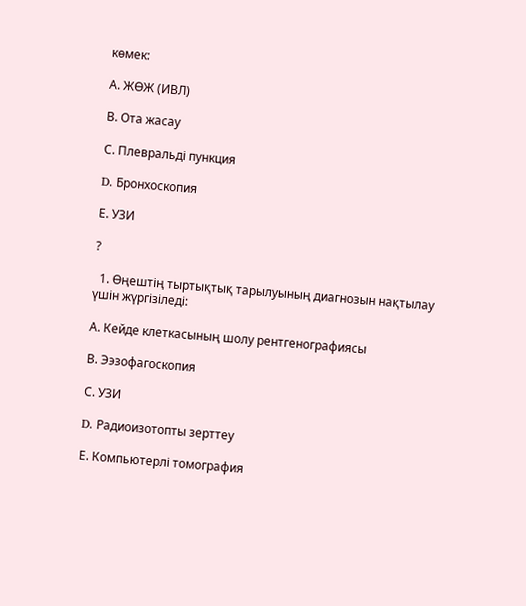көмек:

А. ЖӨЖ (ИВЛ)

В. Ота жасау

С. Плевральді пункция

D. Бронхоскопия

Е. УЗИ

?

  1. Өңештің тыртықтық тарылуының диагнозын нақтылау үшін жүргізіледі:

А. Кейде клеткасының шолу рентгенографиясы

В. Ээзофагоскопия

С. УЗИ

D. Радиоизотопты зерттеу

Е. Компьютерлі томография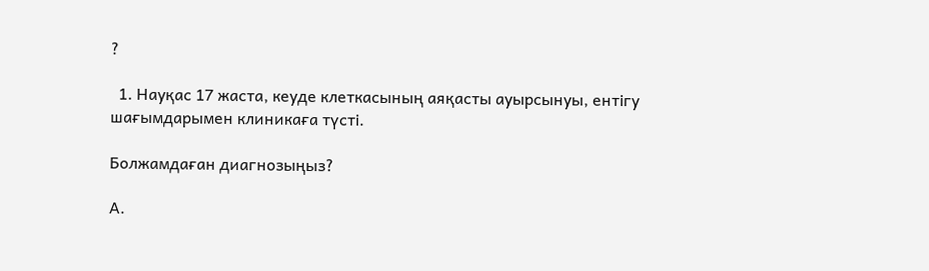?

  1. Науқас 17 жаста, кеуде клеткасының аяқасты ауырсынуы, ентігу шағымдарымен клиникаға түсті.

Болжамдаған диагнозыңыз?

А.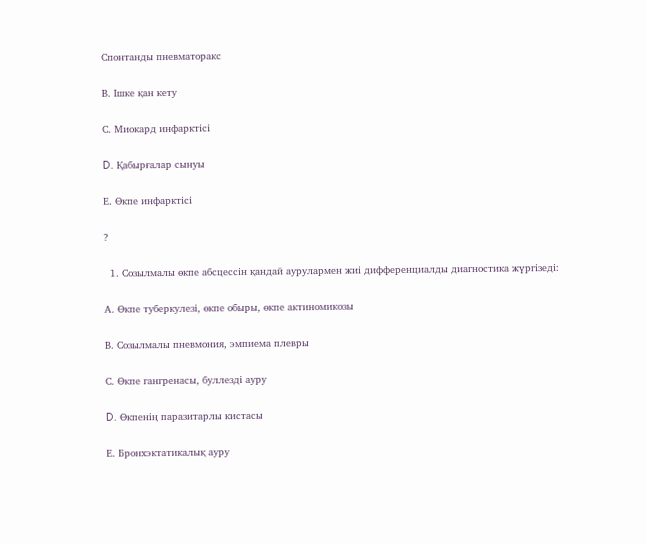Спонтанды пневматоракс

В. Ішке қан кету

С. Миокард инфарктісі

D. Қабырғалар сынуы

Е. Өкпе инфарктісі

?

  1. Созылмалы өкпе абсцессін қандай аурулармен жиі дифференциалды диагностика жүргізеді:

А. Өкпе туберкулезі, өкпе обыры, өкпе актиномикозы

В. Созылмалы пневмония, эмпиема плевры

С. Өкпе гангренасы, буллезді ауру

D. Өкпенің паразитарлы кистасы

Е. Бронхэктатикалық ауру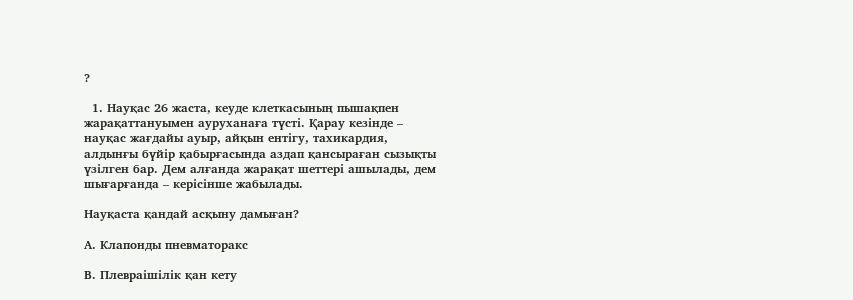?

  1. Науқас 26 жаста, кеуде клеткасының пышақпен жарақаттануымен ауруханаға түсті. Қарау кезінде – науқас жағдайы ауыр, айқын ентігу, тахикардия, алдынғы бүйір қабырғасында аздап қансыраған сызықты үзілген бар. Дем алғанда жарақат шеттері ашылады, дем шығарғанда – керісінше жабылады.

Науқаста қандай асқыну дамыған?

А. Клапонды пневматоракс

В. Плевраішілік қан кету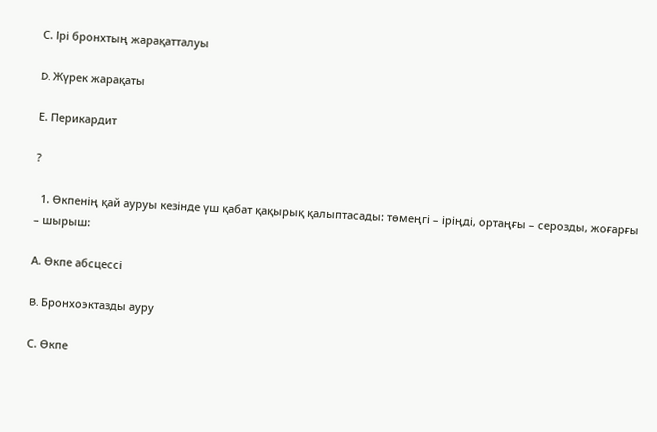С. Ірі бронхтың жарақатталуы

D. Жүрек жарақаты

Е. Перикардит

?

  1. Өкпенің қай ауруы кезінде үш қабат қақырық қалыптасады: төмеңгі – іріңді, ортаңғы – серозды, жоғарғы – шырыш:

А. Өкпе абсцессі

B. Бронхоэктазды ауру

С. Өкпе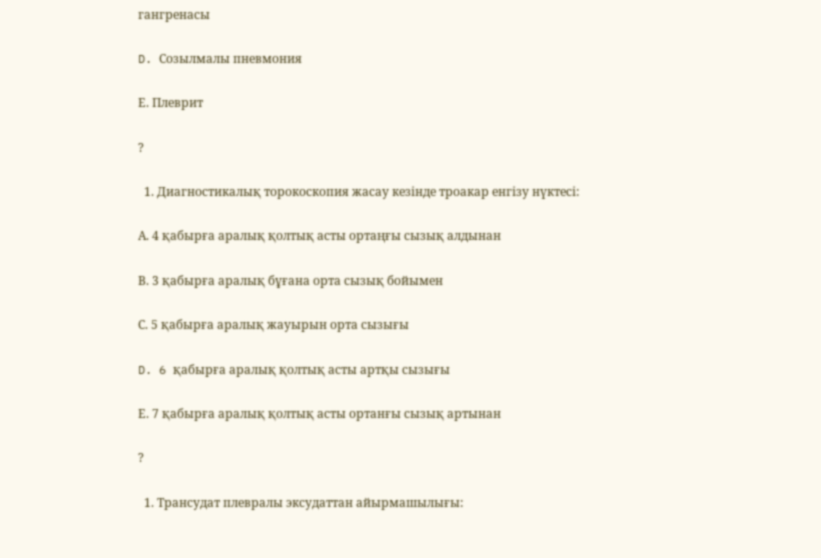гангренасы

D. Созылмалы пневмония

Е. Плеврит

?

  1. Диагностикалық торокоскопия жасау кезінде троакар енгізу нүктесі:

А. 4 қабырға аралық қолтық асты ортаңғы сызық алдынан

В. 3 қабырға аралық бұғана орта сызық бойымен

С. 5 қабырға аралық жауырын орта сызығы

D. 6 қабырға аралық қолтық асты артқы сызығы

Е. 7 қабырға аралық қолтық асты ортанғы сызық артынан

?

  1. Трансудат плевралы эксудаттан айырмашылығы: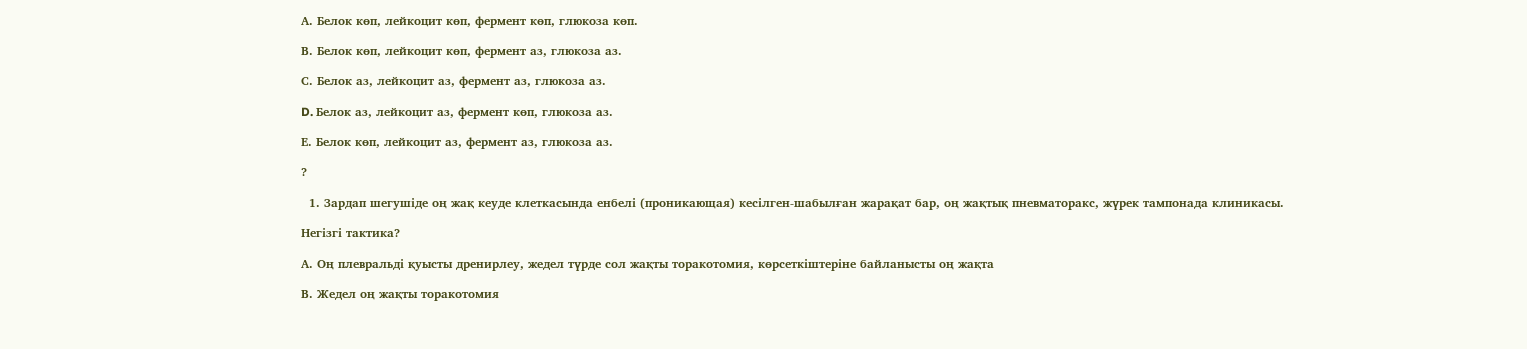А. Белок көп, лейкоцит көп, фермент көп, глюкоза көп.

В. Белок көп, лейкоцит көп, фермент аз, глюкоза аз.

С. Белок аз, лейкоцит аз, фермент аз, глюкоза аз.

D. Белок аз, лейкоцит аз, фермент көп, глюкоза аз.

Е. Белок көп, лейкоцит аз, фермент аз, глюкоза аз.

?

  1. Зардап шегушіде оң жақ кеуде клеткасында енбелі (проникающая) кесілген-шабылған жарақат бар, оң жақтық пневматоракс, жүрек тампонада клиникасы.

Негізгі тактика?

А. Оң плевральді қуысты дренирлеу, жедел түрде сол жақты торакотомия, көрсеткіштеріне байланысты оң жақта

В. Жедел оң жақты торакотомия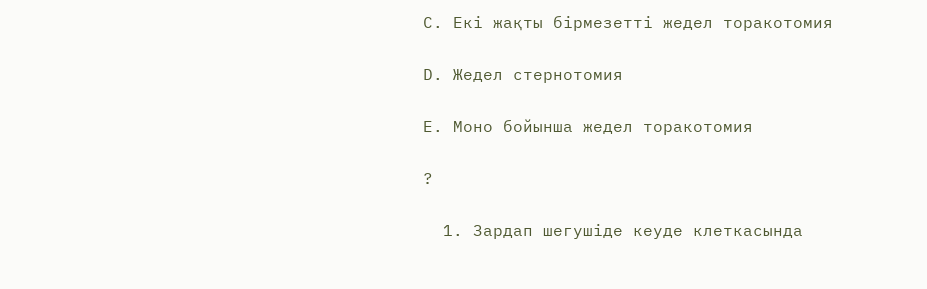С. Екі жақты бірмезетті жедел торакотомия

D. Жедел стернотомия

Е. Моно бойынша жедел торакотомия

?

  1. Зардап шегушіде кеуде клеткасында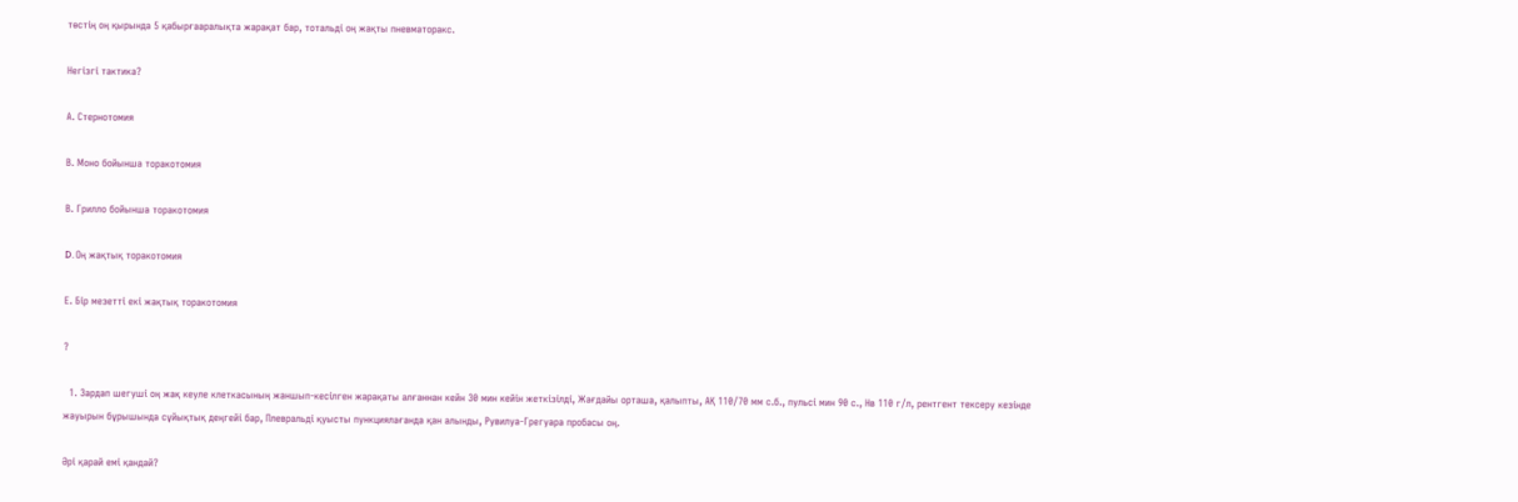төстің оң қырында 5 қабырғааралықта жарақат бар, тотальді оң жақты пневматоракс.

Негізгі тактика?

А. Стернотомия

В. Моно бойынша торакотомия

В. Грилло бойынша торакотомия

D. Оң жақтық торакотомия

Е. Бір мезетті екі жақтық торакотомия

?

  1. Зардап шегуші оң жақ кеуле клеткасының жаншып-кесілген жарақаты алғаннан кейн 30 мин кейін жеткізілді, Жағдайы орташа, қалыпты, АҚ 110/70 мм с.б., пульсі мин 90 с., Нв 110 г/л, рентгент тексеру кезінде жауырын бұрышында сұйықтық деңгейі бар, Плевральді қуысты пункциялағанда қан алынды, Рувилуа-Грегуара пробасы оң.

Әрі қарай емі қандай?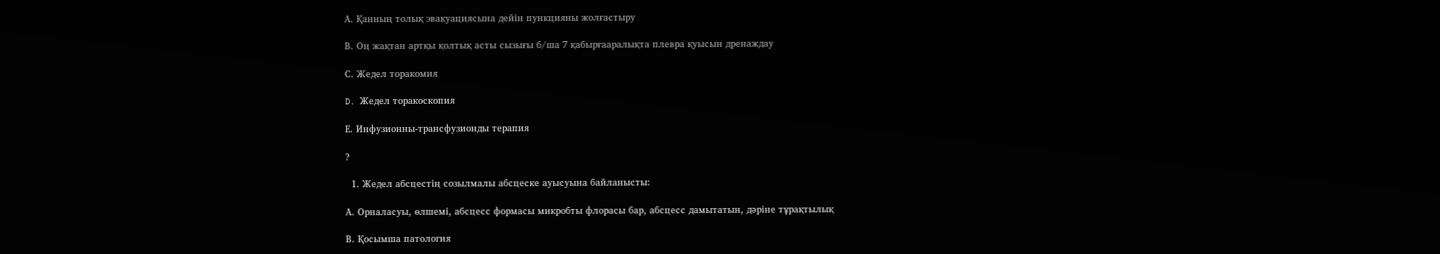А. Қанның толық эвакуациясына дейін пункцияны жолғастыру

В. Оң жақтан артқы қолтық асты сызығы б/ша 7 қабырғааралықта плевра қуысын дренаждау

С. Жедел торакомия

D. Жедел торакоскопия

Е. Инфузионны-трансфузионды терапия

?

  1. Жедел абсцестің созылмалы абсцеске ауысуына байланысты:

А. Орналасуы, өлшемі, абсцесс формасы микробты флорасы бар, абсцесс дамытатын, дәріне тұрақтылық

В. Қосымша патология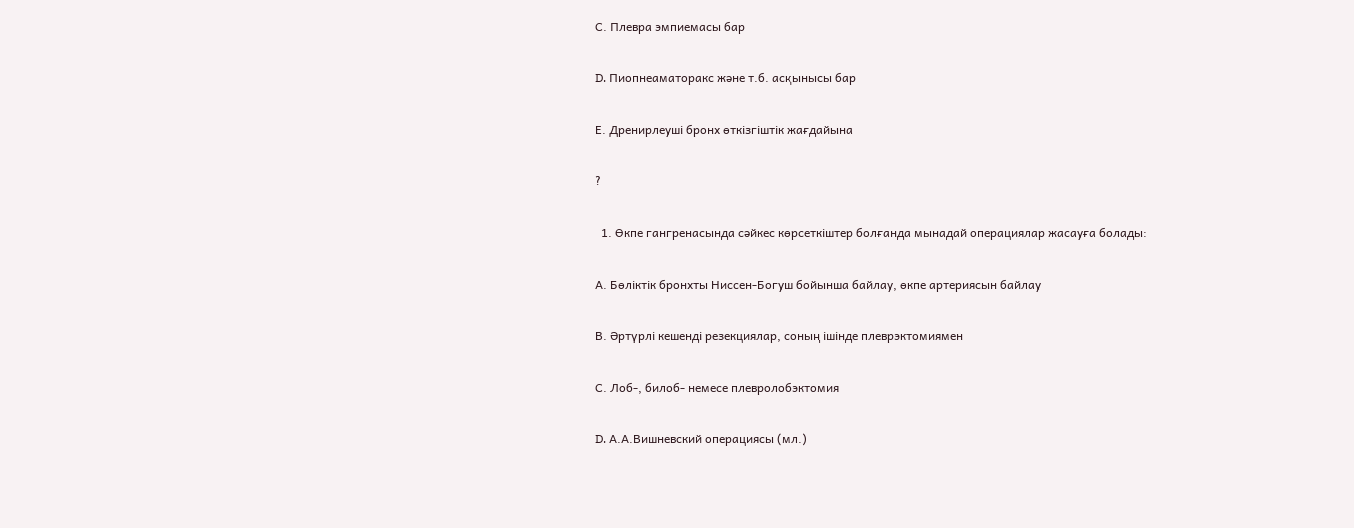С. Плевра эмпиемасы бар

D. Пиопнеаматоракс және т.б. асқынысы бар

Е. Дренирлеуші бронх өткізгіштік жағдайына

?

  1. Өкпе гангренасында сәйкес көрсеткіштер болғанда мынадай операциялар жасауға болады:

А. Бөліктік бронхты Ниссен-Богуш бойынша байлау, өкпе артериясын байлау

В. Әртүрлі кешенді резекциялар, соның ішінде плеврэктомиямен

С. Лоб-, билоб- немесе плевролобэктомия

D. А.А.Вишневский операциясы (мл.)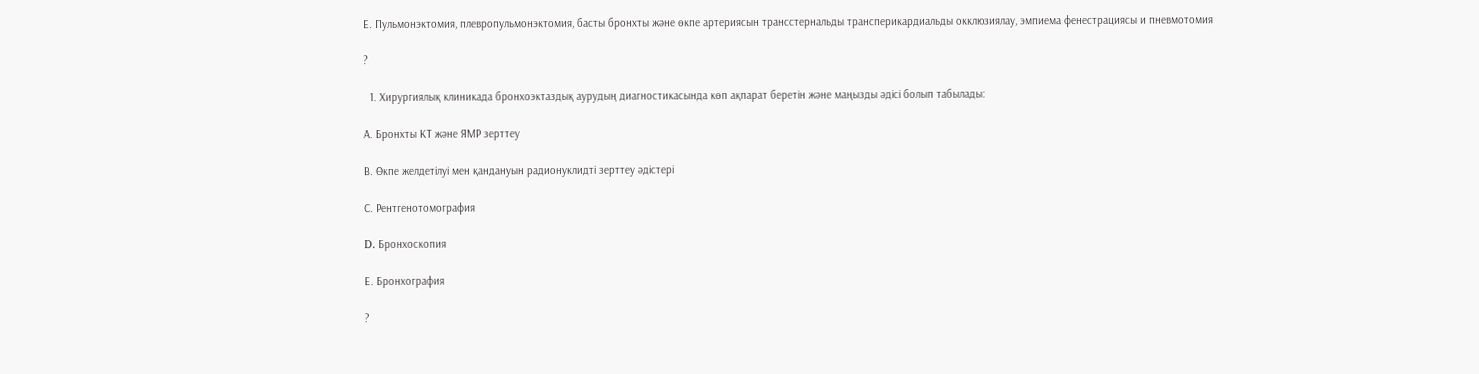Е. Пульмонэктомия, плевропульмонэктомия, басты бронхты және өкпе артериясын трансстернальды трансперикардиальды окклюзиялау, эмпиема фенестрациясы и пневмотомия

?

  1. Хирургиялық клиникада бронхоэктаздық аурудың диагностикасында көп ақпарат беретін және маңызды әдісі болып табылады:

А. Бронхты КТ және ЯМР зерттеу

В. Өкпе желдетілуі мен қандануын радионуклидті зерттеу әдістері

С. Рентгенотомография

D. Бронхоскопия

Е. Бронхография

?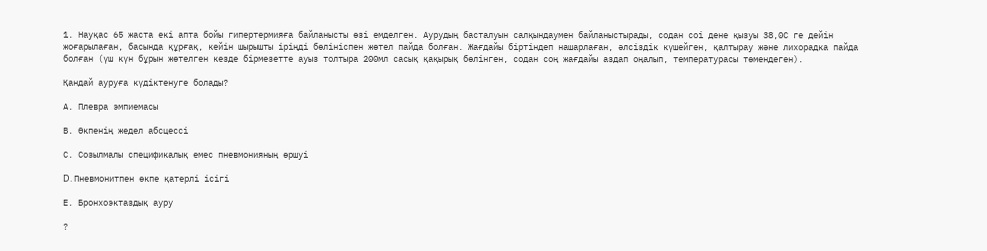1. Науқас 65 жаста екі апта бойы гипертермияға байланысты өзі емделген. Аурудың басталуын салқындаумен байланыстырады, содан соі дене қызуы 38,0С ге дейін жоғарылаған, басында құрғақ, кейін шырышты іріңді бөлініспен жөтел пайда болған. Жағдайы біртіндеп нашарлаған, әлсіздік күшейген, қалтырау және лихорадка пайда болған (үш күн бұрын жөтелген кезде бірмезетте ауыз толтыра 200мл сасық қақырық бөлінген, содан соң жағдайы аздап оңалып, температурасы төмендеген).

Қандай ауруға күдіктенуге болады?

А. Плевра эмпиемасы

В. Өкпенің жедел абсцессі

С. Созылмалы спецификалық емес пневмонияның өршуі

D. Пневмонитпен өкпе қатерлі ісігі

Е. Бронхоэктаздық ауру

?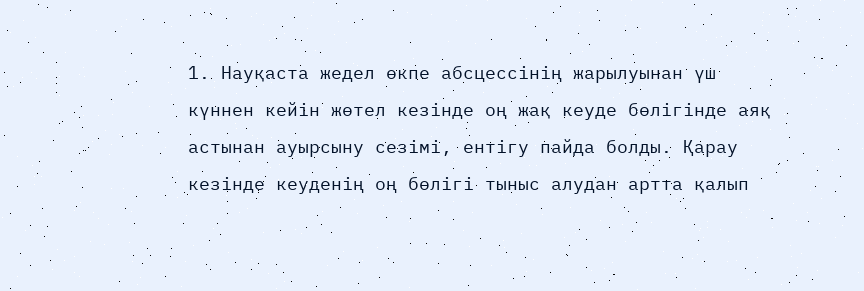1. Науқаста жедел өкпе абсцессінің жарылуынан үш күннен кейін жөтел кезінде оң жақ кеуде бөлігінде аяқ астынан ауырсыну сезімі, ентігу пайда болды. Қарау кезінде кеуденің оң бөлігі тыныс алудан артта қалып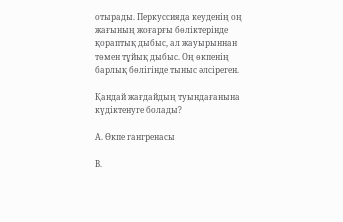отырады. Перкуссияда кеуденің оң жағының жоғарғы бөліктерінде қораптық дыбыс, ал жауырыннан төмен тұйық дыбыс. Оң өкпенің барлық бөлігінде тыныс әлсіреген.

Қандай жағдайдың туындағанына күдіктенуге болады?

А. Өкпе гангренасы

В.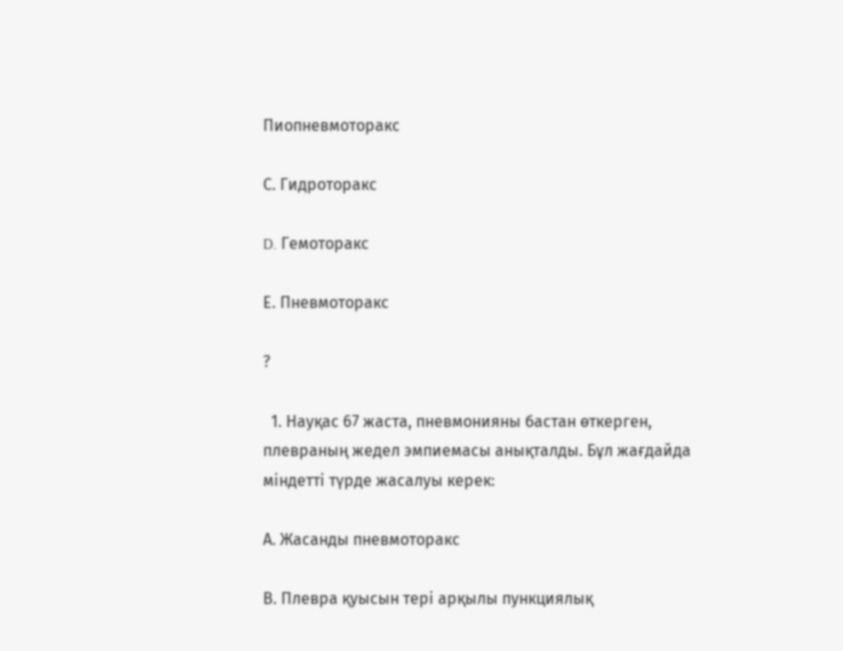Пиопневмоторакс

С. Гидроторакс

D. Гемоторакс

Е. Пневмоторакс

?

  1. Науқас 67 жаста, пневмонияны бастан өткерген, плевраның жедел эмпиемасы анықталды. Бұл жағдайда міндетті түрде жасалуы керек:

А. Жасанды пневмоторакс

В. Плевра қуысын тері арқылы пункциялық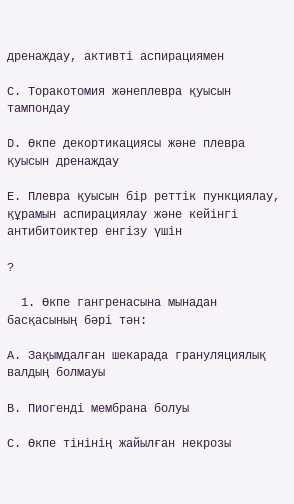дренаждау, активті аспирациямен

С. Торакотомия жәнеплевра қуысын тампондау

D. Өкпе декортикациясы және плевра қуысын дренаждау

Е. Плевра қуысын бір реттік пункциялау, құрамын аспирациялау және кейінгі антибитоиктер енгізу үшін

?

  1. Өкпе гангренасына мынадан басқасының бәрі тән:

А. Зақымдалған шекарада грануляциялық валдың болмауы

В. Пиогенді мембрана болуы

С. Өкпе тінінің жайылған некрозы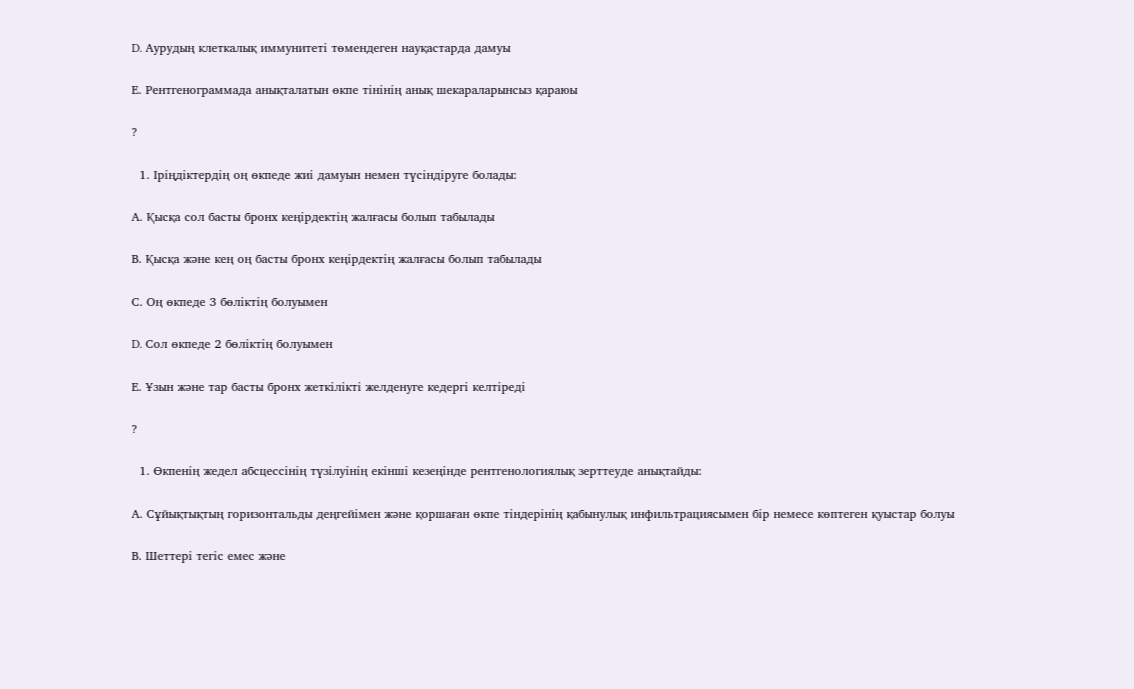D. Аурудың клеткалық иммунитеті төмендеген науқастарда дамуы

Е. Рентгенограммада анықталатын өкпе тінінің анық шекараларынсыз қараюы

?

  1. Іріңдіктердің оң өкпеде жиі дамуын немен түсіндіруге болады:

А. Қысқа сол басты бронх кеңірдектің жалғасы болып табылады

В. Қысқа және кең оң басты бронх кеңірдектің жалғасы болып табылады

С. Оң өкпеде 3 бөліктің болуымен

D. Cол өкпеде 2 бөліктің болуымен

Е. Ұзын және тар басты бронх жеткілікті желденуге кедергі келтіреді

?

  1. Өкпенің жедел абсцессінің түзілуінің екінші кезеңінде рентгенологиялық зерттеуде анықтайды:

А. Сұйықтықтың горизонтальды деңгейімен және қоршаған өкпе тіндерінің қабынулық инфильтрациясымен бір немесе көптеген қуыстар болуы

В. Шеттері тегіс емес және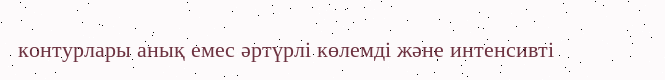контурлары анық емес әртүрлі көлемді және интенсивті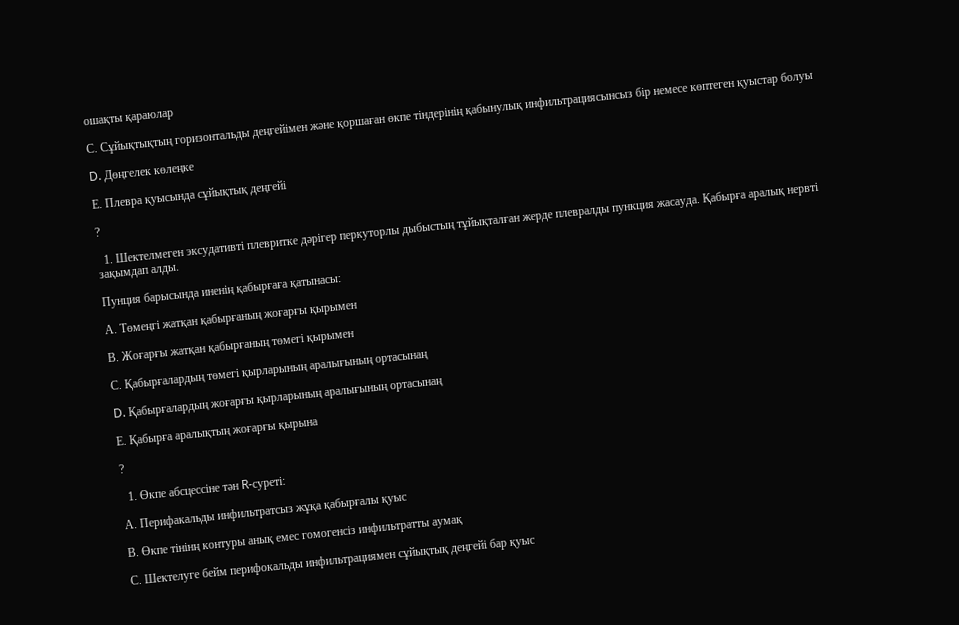ошақты қараюлар

С. Сұйықтықтың горизонтальды деңгейімен және қоршаған өкпе тіндерінің қабынулық инфильтрациясынсыз бір немесе көптеген қуыстар болуы

D. Дөңгелек көлеңке

Е. Плевра қуысында сұйықтық деңгейі

?

  1. Шектелмеген эксудативті плевритке дәрігер перкуторлы дыбыстың тұйықталған жерде плевралды пункция жасауда. Қабырға аралық нервті зақымдап алды.

Пунция барысында иненің қабырғаға қатынасы:

А. Төмеңгі жатқан қабырғаның жоғарғы қырымен

В. Жоғарғы жатқан қабырғаның төмегі қырымен

С. Қабырғалардың төмегі қырларының аралығының ортасынаң

D. Қабырғалардың жоғарғы қырларының аралығының ортасынаң

Е. Қабырға аралықтың жоғарғы қырына

?

  1. Өкпе абсцессіне тән R-суреті:

А. Перифакальды инфильтратсыз жұқа қабырғалы қуыс

В. Өкпе тінінң контуры анық емес гомогенсіз инфильтратты аумақ

С. Шектелуге бейм перифокальды инфильтрациямен сұйықтық деңгейі бар қуыс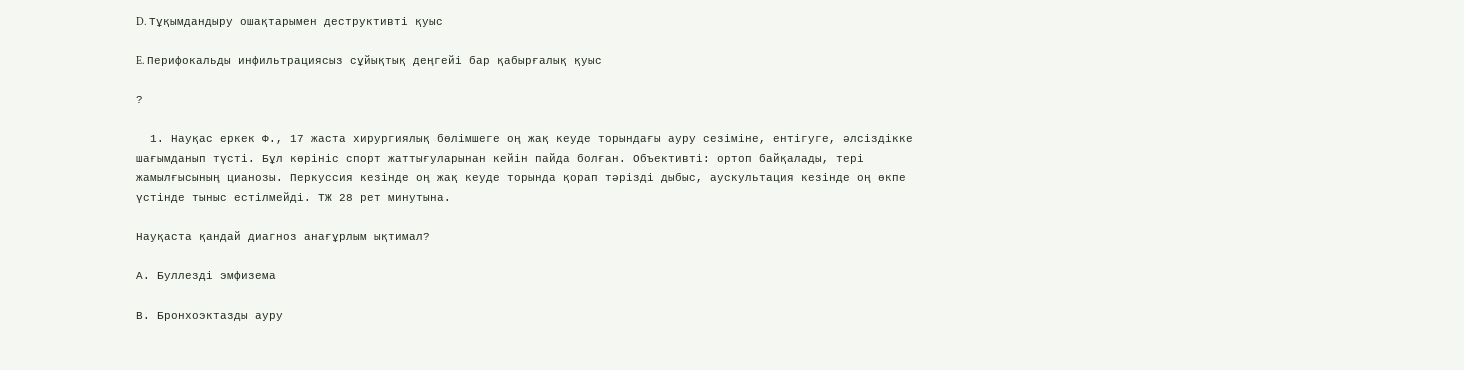D. Тұқымдандыру ошақтарымен деструктивті қуыс

E. Перифокальды инфильтрациясыз сұйықтық деңгейі бар қабырғалық қуыс

?

  1. Науқас еркек Ф., 17 жаста хирургиялық бөлімшеге оң жақ кеуде торындағы ауру сезіміне, ентігуге, әлсіздікке шағымданып түсті. Бұл көрініс спорт жаттығуларынан кейін пайда болған. Объективті: ортоп байқалады, тері жамылғысының цианозы. Перкуссия кезінде оң жақ кеуде торында қорап тәрізді дыбыс, аускультация кезінде оң өкпе үстінде тыныс естілмейді. ТЖ 28 рет минутына.

Науқаста қандай диагноз анағұрлым ықтимал?

А. Буллезді эмфизема

В. Бронхоэктазды ауру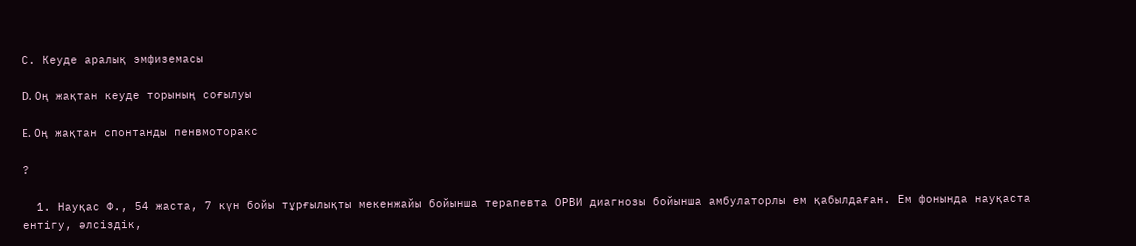С. Кеуде аралық эмфиземасы

D. Оң жақтан кеуде торының соғылуы

E. Оң жақтан спонтанды пенвмоторакс

?

  1. Науқас Ф., 54 жаста, 7 күн бойы тұрғылықты мекенжайы бойынша терапевта ОРВИ диагнозы бойынша амбулаторлы ем қабылдаған. Ем фонында науқаста ентігу, әлсіздік,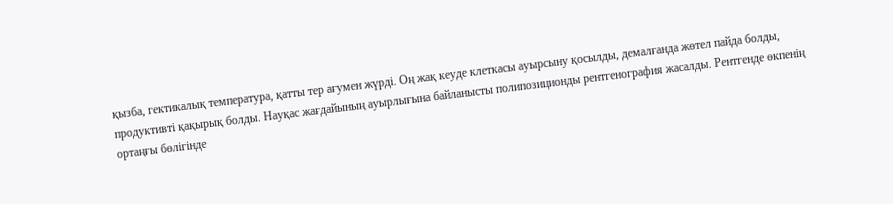қызба, гектикалық температура, қатты тер ағумен жүрді. Оң жақ кеуде клеткасы ауырсыну қосылды, демалғанда жөтел пайда болды, продуктивті қақырық болды. Науқас жағдайының ауырлығына байланысты полипозиционды рентгенография жасалды. Рентгенде өкпенің ортаңғы бөлігінде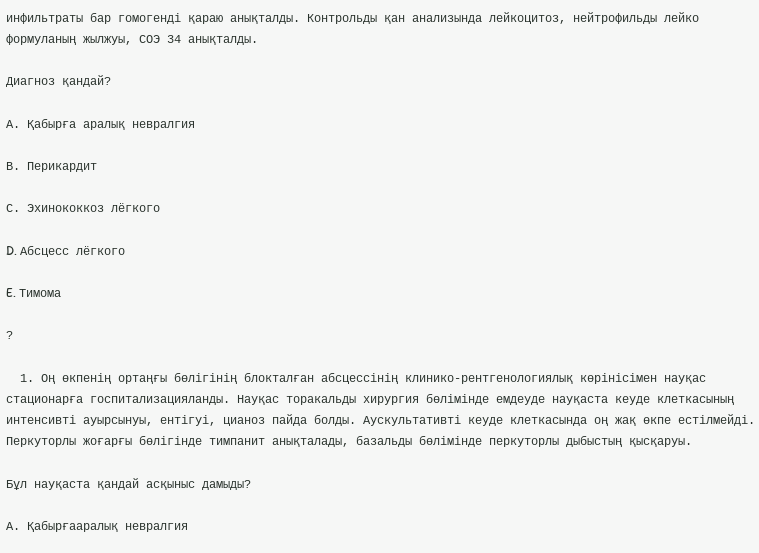инфильтраты бар гомогенді қараю анықталды. Контрольды қан анализында лейкоцитоз, нейтрофильды лейко формуланың жылжуы, СОЭ 34 анықталды.

Диагноз қандай?

А. Қабырға аралық невралгия

В. Перикардит

С. Эхинококкоз лёгкого

D. Aбсцесс лёгкого

E. Tимома

?

  1. Оң өкпенің ортаңғы бөлігінің блокталған абсцессінің клинико-рентгенологиялық көрінісімен науқас стационарға госпитализацияланды. Науқас торакальды хирургия бөлімінде емдеуде науқаста кеуде клеткасының интенсивті ауырсынуы, ентігуі, цианоз пайда болды. Аускультативті кеуде клеткасында оң жақ өкпе естілмейді. Перкуторлы жоғарғы бөлігінде тимпанит анықталады, базальды бөлімінде перкуторлы дыбыстың қысқаруы.

Бұл науқаста қандай асқыныс дамыды?

А. Қабырғааралық невралгия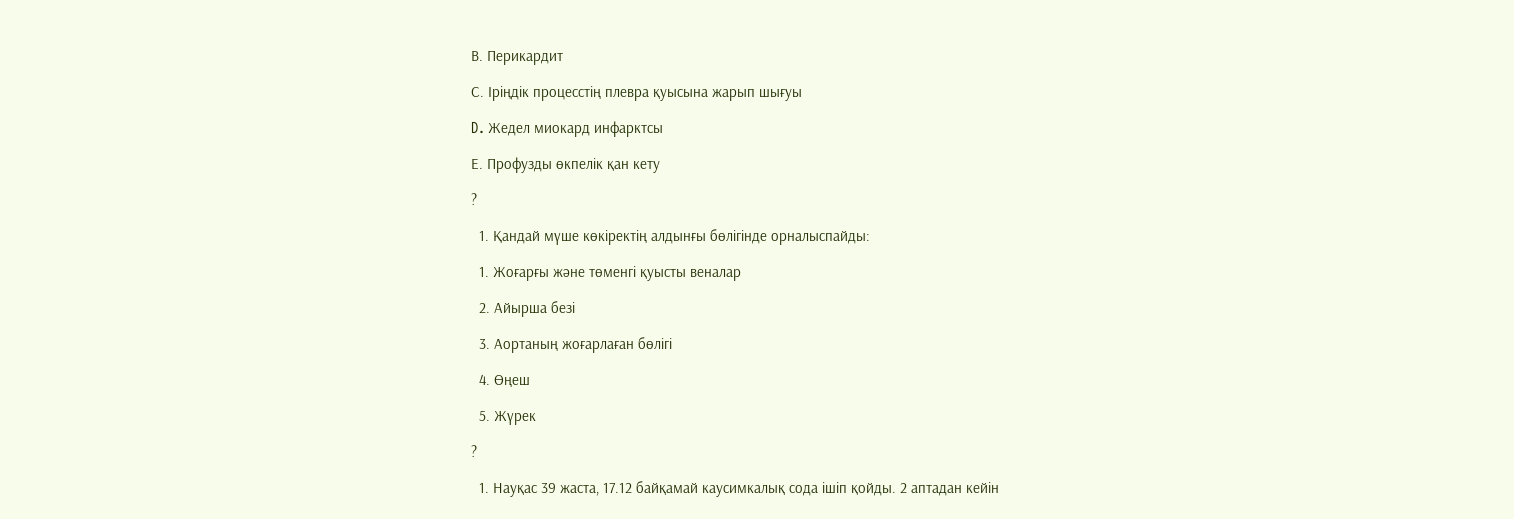В. Перикардит

С. Іріңдік процесстің плевра қуысына жарып шығуы

D. Жедел миокард инфарктсы

Е. Профузды өкпелік қан кету

?

  1. Қандай мүше көкіректің алдынғы бөлігінде орналыспайды:

  1. Жоғарғы және төменгі қуысты веналар

  2. Айырша безі

  3. Аортаның жоғарлаған бөлігі

  4. Өңеш

  5. Жүрек

?

  1. Науқас 39 жаста, 17.12 байқамай каусимкалық сода ішіп қойды. 2 аптадан кейін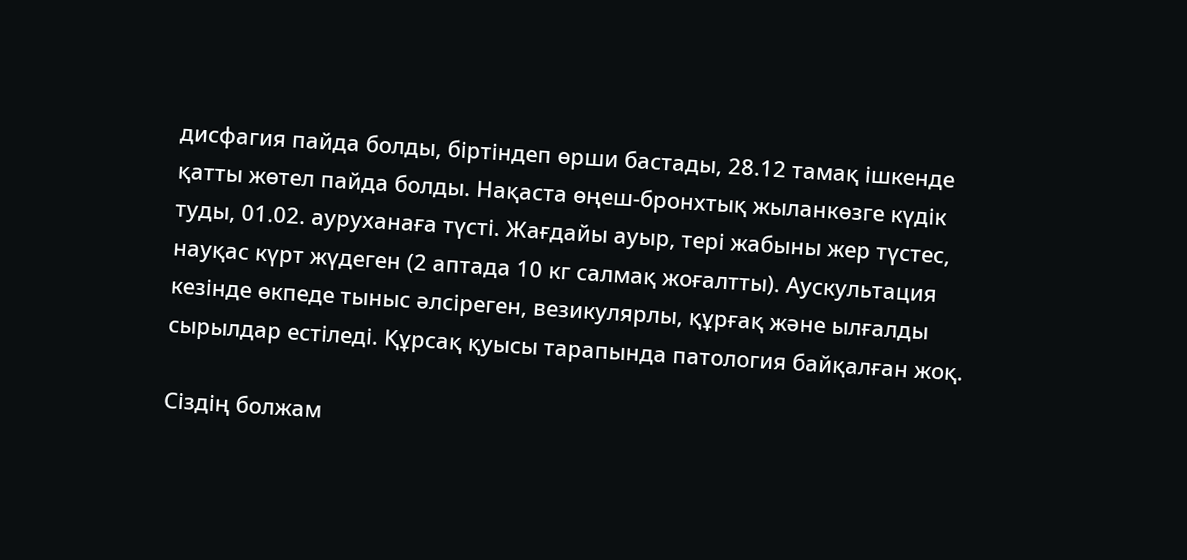дисфагия пайда болды, біртіндеп өрши бастады, 28.12 тамақ ішкенде қатты жөтел пайда болды. Нақаста өңеш-бронхтық жыланкөзге күдік туды, 01.02. ауруханаға түсті. Жағдайы ауыр, тері жабыны жер түстес, науқас күрт жүдеген (2 аптада 10 кг салмақ жоғалтты). Аускультация кезінде өкпеде тыныс әлсіреген, везикулярлы, құрғақ және ылғалды сырылдар естіледі. Құрсақ қуысы тарапында патология байқалған жоқ.

Сіздің болжам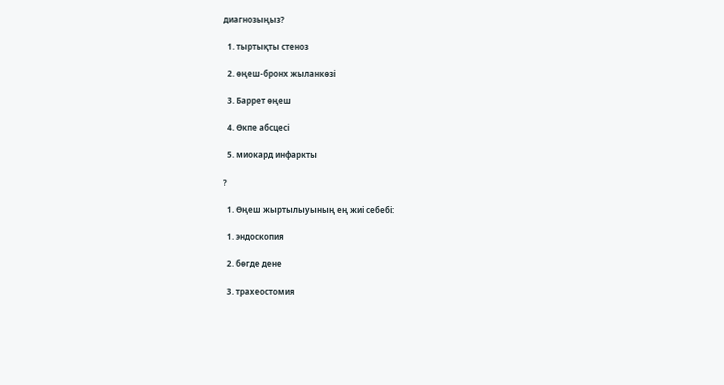диагнозыңыз?

  1. тыртықты стеноз

  2. өңеш-бронх жыланкөзі

  3. Баррет өңеш

  4. Өкпе абсцесі

  5. миокард инфаркты

?

  1. Өңеш жыртылыуының ең жиі себебі:

  1. эндоскопия

  2. бөгде дене

  3. трахеостомия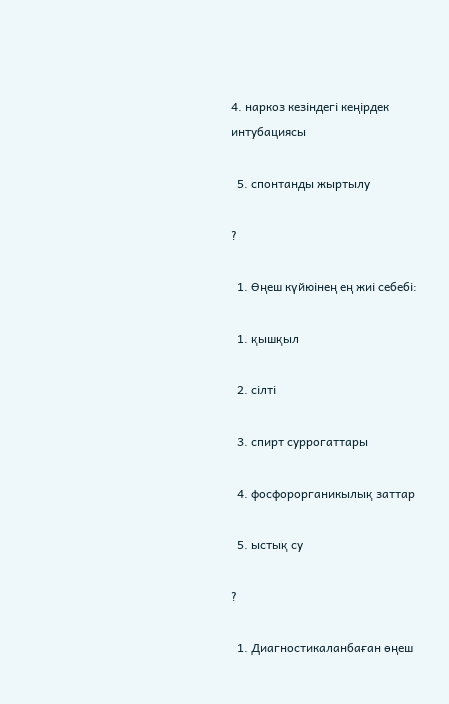4. наркоз кезіндегі кеңірдек интубациясы

  5. спонтанды жыртылу

?

  1. Өңеш күйюінең ең жиі себебі:

  1. қышқыл

  2. сілті

  3. спирт суррогаттары

  4. фосфорорганикылық заттар

  5. ыстық су

?

  1. Диагностикаланбаған өңеш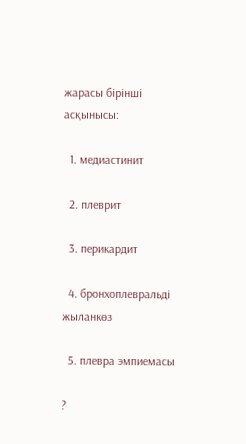жарасы бірінші асқынысы:

  1. медиастинит

  2. плеврит

  3. перикардит

  4. бронхоплевральді жыланкөз

  5. плевра эмпиемасы

?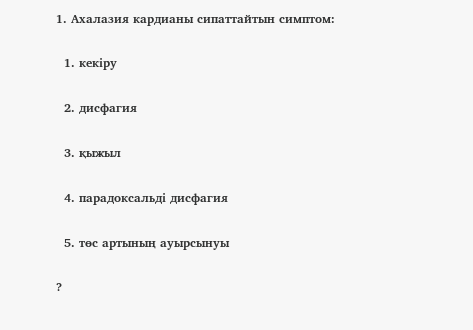1. Ахалазия кардианы сипаттайтын симптом:

  1. кекіру

  2. дисфагия

  3. қыжыл

  4. парадоксальді дисфагия

  5. төс артының ауырсынуы

?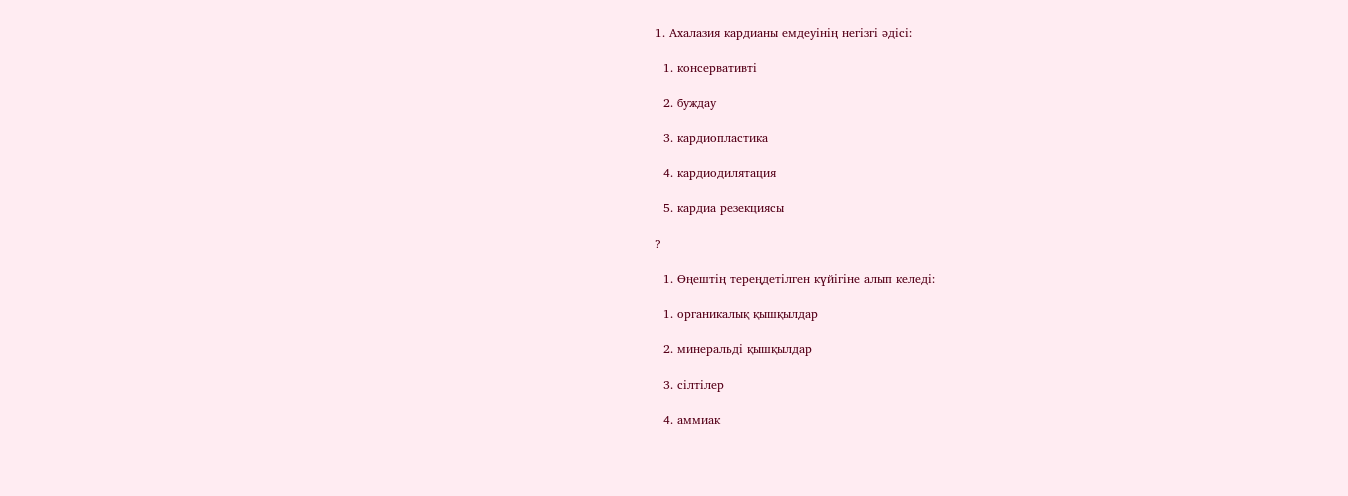1. Ахалазия кардианы емдеуінің негізгі әдісі:

  1. консервативті

  2. буждау

  3. кардиопластика

  4. кардиодилятация

  5. кардиа резекциясы

?

  1. Өңештің тереңдетілген күйігіне алып келеді:

  1. органикалық қышқылдар

  2. минеральді қышқылдар

  3. сілтілер

  4. аммиак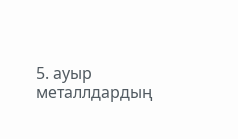5. ауыр металлдардың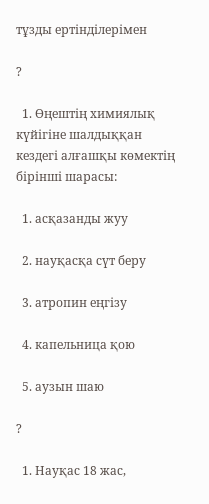тұзды ертінділерімен

?

  1. Өңештің химиялық күйігіне шалдыққан кездегі алғашқы көмектің бірінші шарасы:

  1. асқазанды жуу

  2. науқасқа сүт беру

  3. атропин еңгізу

  4. капельница қою

  5. аузын шаю

?

  1. Науқас 18 жас,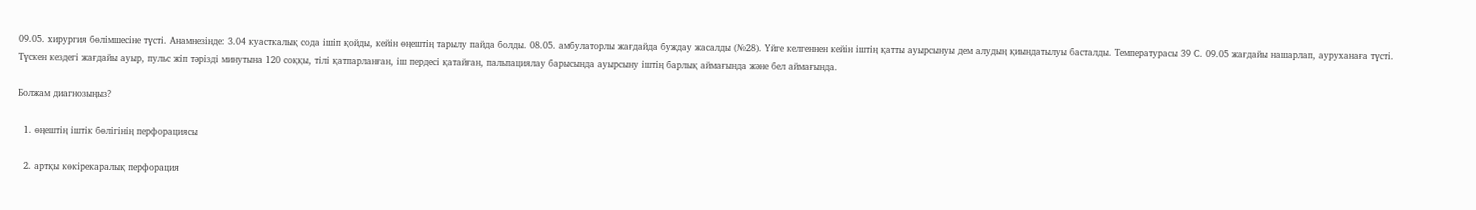09.05. хирургия бөлімшесіне түсті. Анамнезінде: 3.04 куасткалық сода ішіп қойды, кейін өңештің тарылу пайда болды. 08.05. амбулаторлы жағдайда буждау жасалды (№28). Үйге келгеннен кейін іштің қатты ауырсынуы дем алудың қиындатылуы басталды. Температурасы 39 С. 09.05 жағдайы нашарлап, ауруханаға түсті. Түскен кездегі жағдайы ауыр, пульс жіп тәрізді минутына 120 соққы, тілі қатпарланған, іш пердесі қатайған, пальпациялау барысында ауырсыну іштің барлық аймағында және бел аймағында.

Болжам диагнозыңыз?

  1. өңештің іштік бөлігінің перфорациясы

  2. артқы көкірекаралық перфорация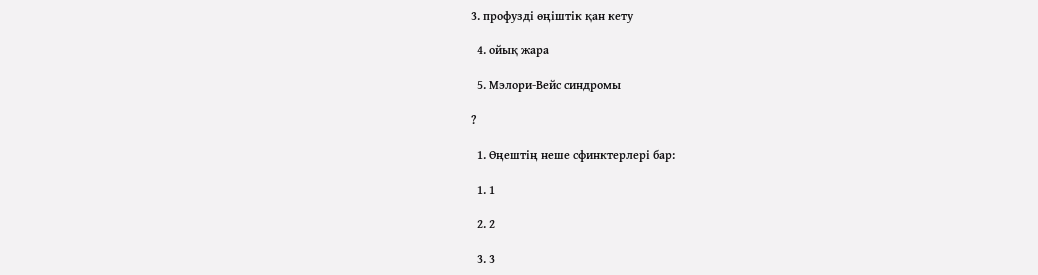3. профузді өңіштік қан кету

  4. ойық жара

  5. Мэлори-Вейс синдромы

?

  1. Өңештің неше сфинктерлері бар:

  1. 1

  2. 2

  3. 3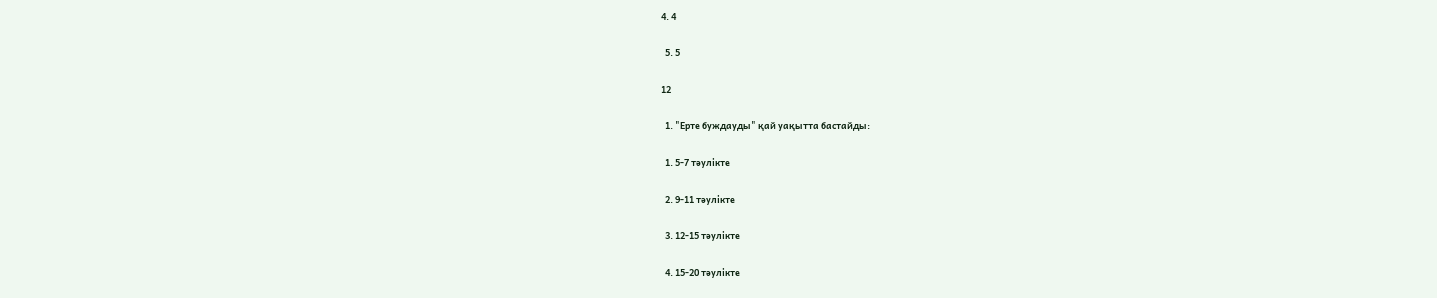4. 4

  5. 5

12

  1. "Ерте буждауды" қай уақытта бастайды:

  1. 5-7 тәулікте

  2. 9-11 тәулікте

  3. 12-15 тәулікте

  4. 15-20 тәулікте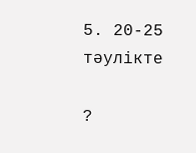5. 20-25 тәулікте

?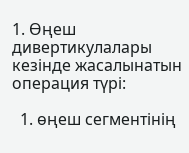1. Өңеш дивертикулалары кезінде жасалынатын операция түрі:

  1. өңеш сегментінің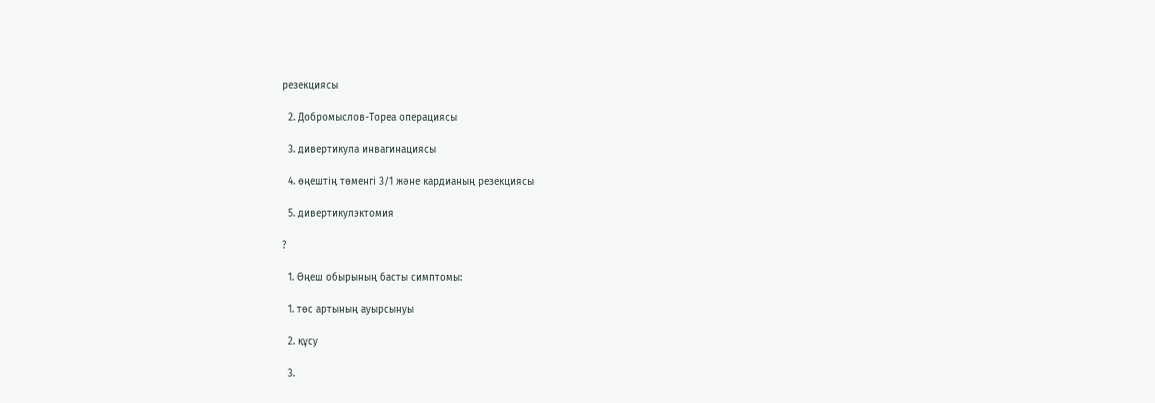резекциясы

  2. Добромыслов-Тореа операциясы

  3. дивертикула инвагинациясы

  4. өңештің төменгі 3/1 және кардианың резекциясы

  5. дивертикулэктомия

?

  1. Өңеш обырының басты симптомы:

  1. төс артының ауырсынуы

  2. құсу

  3.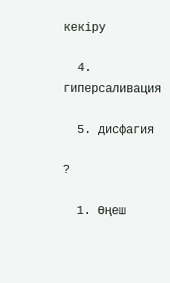кекіру

  4. гиперсаливация

  5. дисфагия

?

  1. Өңеш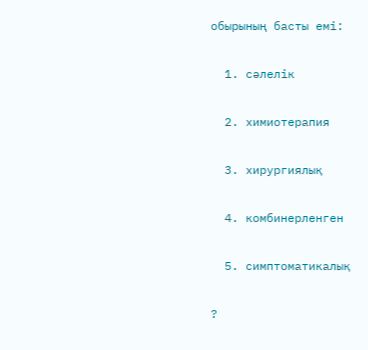обырының басты емі:

  1. сәлелік

  2. химиотерапия

  3. хирургиялық

  4. комбинерленген

  5. симптоматикалық

?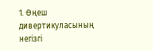1. Өңеш дивертикуласының негізгі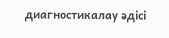диагностикалау әдісі